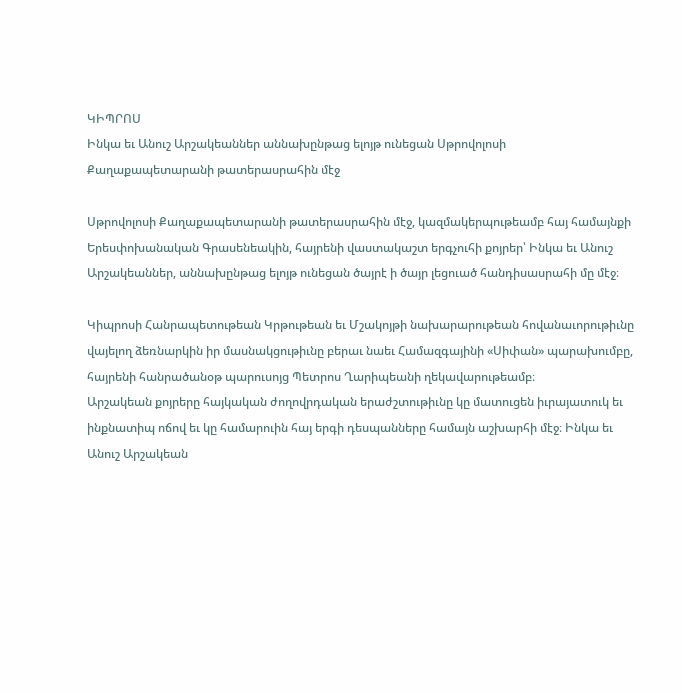ԿԻՊՐՈՍ
Ինկա եւ Անուշ Արշակեաններ աննախընթաց ելոյթ ունեցան Սթրովոլոսի Քաղաքապետարանի թատերասրահին մէջ

Սթրովոլոսի Քաղաքապետարանի թատերասրահին մէջ, կազմակերպութեամբ հայ համայնքի Երեսփոխանական Գրասենեակին, հայրենի վաստակաշտ երգչուհի քոյրեր՝ Ինկա եւ Անուշ Արշակեաններ, աննախընթաց ելոյթ ունեցան ծայրէ ի ծայր լեցուած հանդիսասրահի մը մէջ։

Կիպրոսի Հանրապետութեան Կրթութեան եւ Մշակոյթի նախարարութեան հովանաւորութիւնը վայելող ձեռնարկին իր մասնակցութիւնը բերաւ նաեւ Համազգայինի «Սիփան» պարախումբը, հայրենի հանրածանօթ պարուսոյց Պետրոս Ղարիպեանի ղեկավարութեամբ։
Արշակեան քոյրերը հայկական ժողովրդական երաժշտութիւնը կը մատուցեն իւրայատուկ եւ ինքնատիպ ոճով եւ կը համարուին հայ երգի դեսպանները համայն աշխարհի մէջ։ Ինկա եւ Անուշ Արշակեան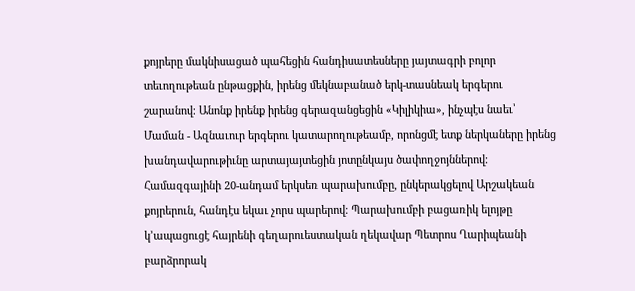քոյրերը մակնիսացած պահեցին հանդիսատեսները յայտագրի բոլոր տեւողութեան ընթացքին, իրենց մեկնաբանած երկ-տասնեակ երգերու շարանով։ Անոնք իրենք իրենց գերազանցեցին «Կիլիկիա», ինչպէս նաեւ՝ Մաման - Ազնաւուր երգերու կատարողութեամբ, որոնցմէ ետք ներկաները իրենց խանդավարութիւնը արտայայտեցին յոտընկայս ծափողջոյններով։
Համազգայինի 20-անդամ երկսեռ պարախումբը, ընկերակցելով Արշակեան քոյրերուն, հանդէս եկաւ չորս պարերով։ Պարախումբի բացառիկ ելոյթը կ’ապացուցէ հայրենի գեղարուեստական ղեկավար Պետրոս Ղարիպեանի բարձրորակ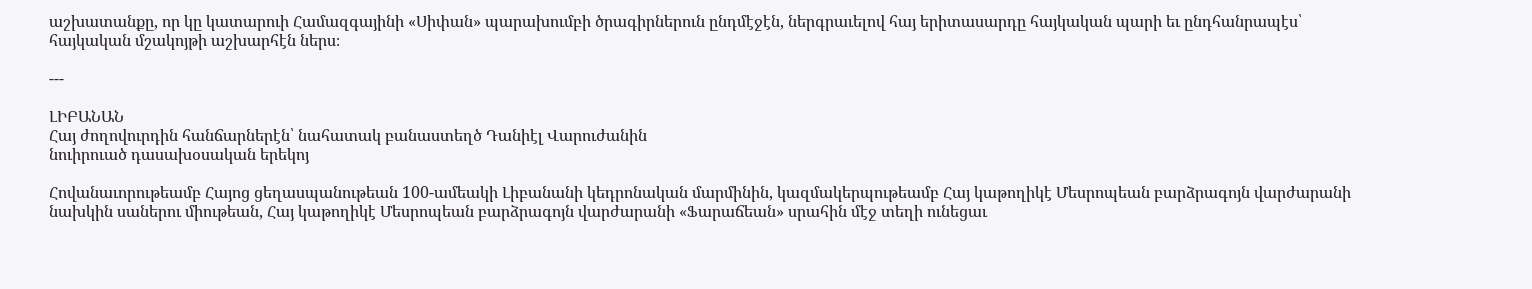աշխատանքը, որ կը կատարուի Համազգայինի «Սիփան» պարախումբի ծրագիրներուն ընդմէջէն, ներգրաւելով հայ երիտասարդը հայկական պարի եւ ընդհանրապէս՝ հայկական մշակոյթի աշխարհէն ներս։

---

ԼԻԲԱՆԱՆ
Հայ ժողովուրդին հանճարներէն՝ նահատակ բանաստեղծ Դանիէլ Վարուժանին
նուիրուած դասախօսական երեկոյ

Հովանաւորութեամբ Հայոց ցեղասպանութեան 100-ամեակի Լիբանանի կեդրոնական մարմինին, կազմակերպութեամբ Հայ կաթողիկէ Մեսրոպեան բարձրագոյն վարժարանի նախկին սաներու միութեան, Հայ կաթողիկէ Մեսրոպեան բարձրագոյն վարժարանի «Ֆարաճեան» սրահին մէջ տեղի ունեցաւ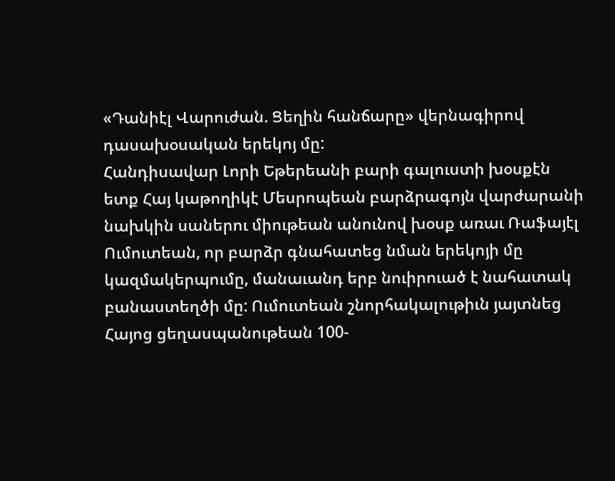«Դանիէլ Վարուժան. Ցեղին հանճարը» վերնագիրով դասախօսական երեկոյ մը:
Հանդիսավար Լորի Եթերեանի բարի գալուստի խօսքէն ետք Հայ կաթողիկէ Մեսրոպեան բարձրագոյն վարժարանի նախկին սաներու միութեան անունով խօսք առաւ Ռաֆայէլ Ումուտեան, որ բարձր գնահատեց նման երեկոյի մը կազմակերպումը, մանաւանդ երբ նուիրուած է նահատակ բանաստեղծի մը: Ումուտեան շնորհակալութիւն յայտնեց Հայոց ցեղասպանութեան 100-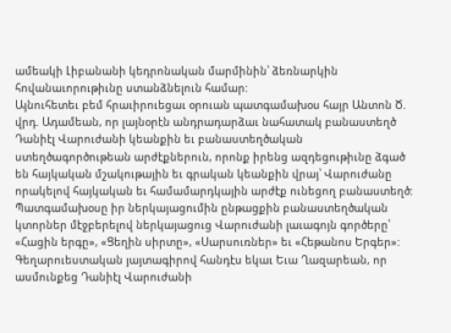ամեակի Լիբանանի կեդրոնական մարմինին՝ ձեռնարկին հովանաւորութիւնը ստանձնելուն համար:
Այնուհետեւ բեմ հրաւիրուեցաւ օրուան պատգամախօս հայր Անտոն Ծ. վրդ. Ադամեան, որ լայնօրէն անդրադարձաւ նահատակ բանաստեղծ Դանիէլ Վարուժանի կեանքին եւ բանաստեղծական ստեղծագործութեան արժէքներուն, որոնք իրենց ազդեցութիւնը ձգած են հայկական մշակութային եւ գրական կեանքին վրայ՝ Վարուժանը որակելով հայկական եւ համամարդկային արժէք ունեցող բանաստեղծ: Պատգամախօսը իր ներկայացումին ընթացքին բանաստեղծական կտորներ մէջբերելով ներկայացուց Վարուժանի լաւագոյն գործերը՝ «Հացին երգը», «Ցեղին սիրտը», «Սարսուռներ» եւ «Հեթանոս Երգեր»:
Գեղարուեստական յայտագիրով հանդէս եկաւ Եւա Ղազարեան, որ ասմունքեց Դանիէլ Վարուժանի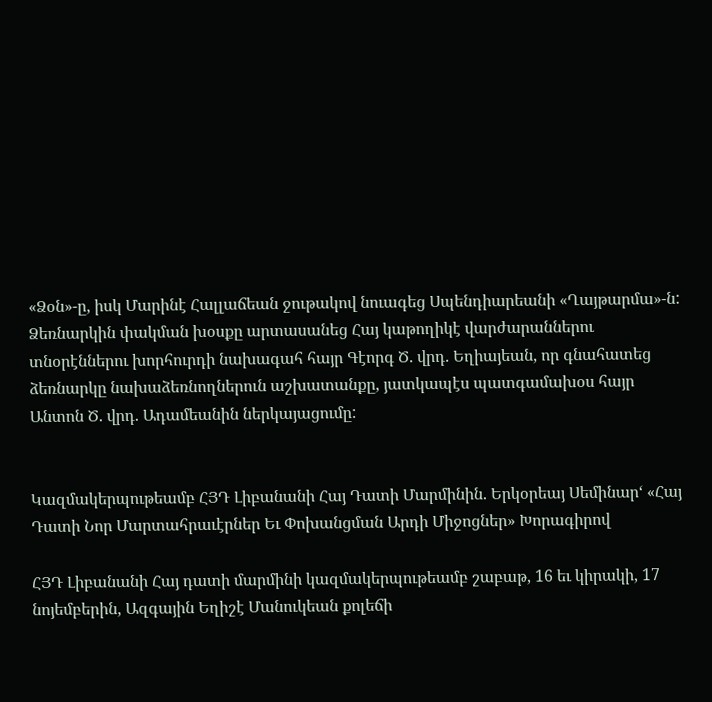«Ձօն»-ը, իսկ Մարինէ Հալլաճեան ջութակով նուագեց Սպենդիարեանի «Ղայթարմա»-ն:
Ձեռնարկին փակման խօսքը արտասանեց Հայ կաթողիկէ վարժարաններու տնօրէններու խորհուրդի նախագահ հայր Գէորգ Ծ. վրդ. Եղիայեան, որ գնահատեց ձեռնարկը նախաձեռնողներուն աշխատանքը, յատկապէս պատգամախօս հայր Անտոն Ծ. վրդ. Ադամեանին ներկայացումը:


Կազմակերպութեամբ ՀՅԴ Լիբանանի Հայ Դատի Մարմինին. Երկօրեայ Սեմինար‘ «Հայ Դատի Նոր Մարտահրաւէրներ Եւ Փոխանցման Արդի Միջոցներ» Խորագիրով

ՀՅԴ Լիբանանի Հայ դատի մարմինի կազմակերպութեամբ շաբաթ, 16 եւ կիրակի, 17 նոյեմբերին, Ազգային Եղիշէ Մանուկեան քոլեճի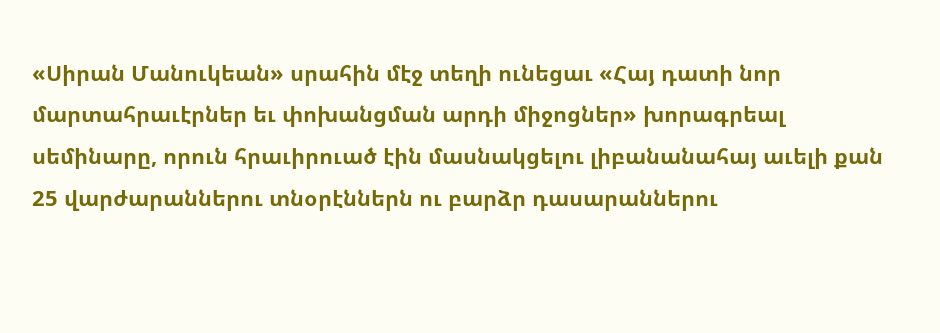«Սիրան Մանուկեան» սրահին մէջ տեղի ունեցաւ «Հայ դատի նոր մարտահրաւէրներ եւ փոխանցման արդի միջոցներ» խորագրեալ սեմինարը, որուն հրաւիրուած էին մասնակցելու լիբանանահայ աւելի քան 25 վարժարաններու տնօրէններն ու բարձր դասարաններու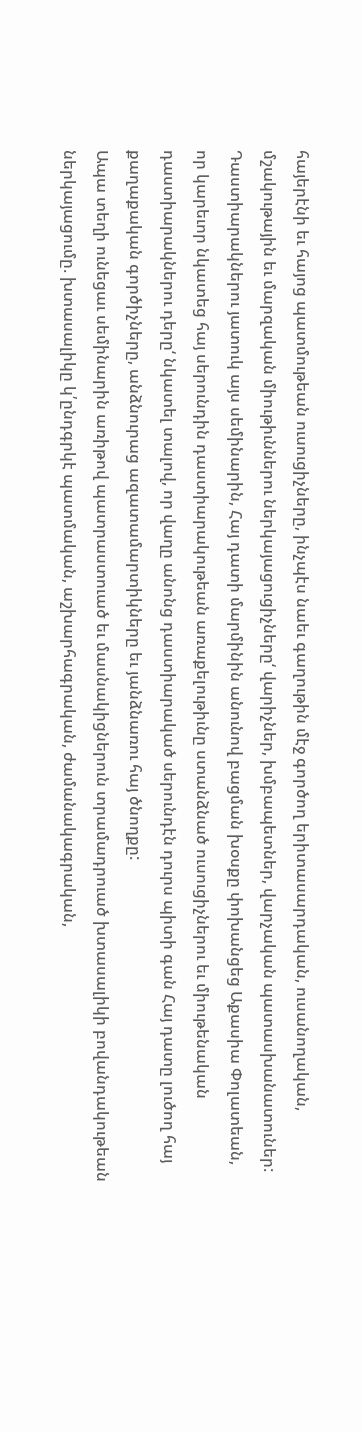հայերէնի եւ հայոց պատմութեան ուսուցիչները, ինչպէս նաեւ գաղութին մէջ գործող երիտասարդական, ուսանողական, մշակութային եւ մարզական միութիւններու ներկայացուցիչները‘ վարիչներ, խմբապետներ, վարչական պատասխանատուներ: Դաստիարակներու յատուկ այս սեմինարին, Հայ դատի մարմինին անունով բացման խօսքը փոխանցեց Աքասիա Փոլատեան, որ կարեւոր նկատեց հայ սերունդին դաստիարակութեան առաքելութիւնը ստանձնած ուսուցիչներու եւ միութենական դաստիարակներու դերը‘ նկատել տալով, որ վաղը անոնց դաստիարակած սերունդէն դուրս պիտի գան Հայ դատը լուծող հայ քաղաքական գործիչները, անձնուրաց ազատամարտիկները եւ յանձնառու հայ ծնողքը:
Ապա տեղի ունեցաւ սեմինարին առիթով պատրաստուած եւ մասնակիցներուն տրամադրուած խտասալիկի բովանդակութեան ներկայացումը. խտասալիկը կ՛ընդգրկէ պատմական, աշխարհագրական, ժամանակագրական,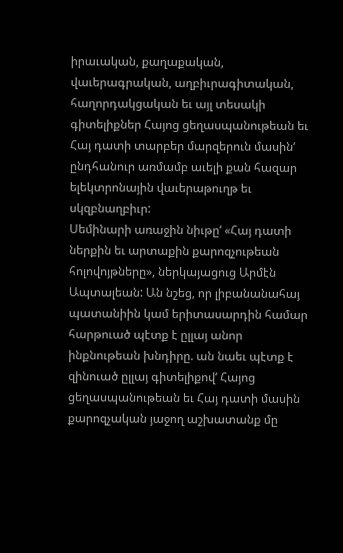իրաւական, քաղաքական, վաւերագրական, աղբիւրագիտական, հաղորդակցական եւ այլ տեսակի գիտելիքներ Հայոց ցեղասպանութեան եւ Հայ դատի տարբեր մարզերուն մասին‘ ընդհանուր առմամբ աւելի քան հազար ելեկտրոնային վաւերաթուղթ եւ սկզբնաղբիւր:
Սեմինարի առաջին նիւթը‘ «Հայ դատի ներքին եւ արտաքին քարոզչութեան հոլովոյթները», ներկայացուց Արմէն Ապտալեան: Ան նշեց, որ լիբանանահայ պատանիին կամ երիտասարդին համար հարթուած պէտք է ըլլայ անոր ինքնութեան խնդիրը. ան նաեւ պէտք է զինուած ըլլայ գիտելիքով‘ Հայոց ցեղասպանութեան եւ Հայ դատի մասին քարոզչական յաջող աշխատանք մը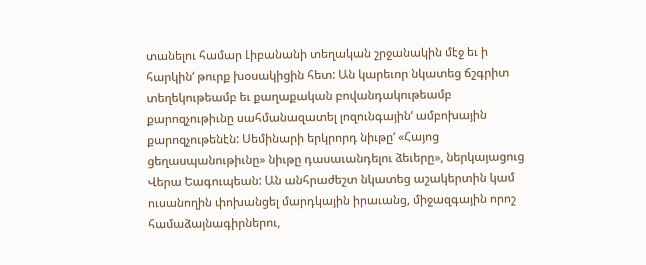տանելու համար Լիբանանի տեղական շրջանակին մէջ եւ ի հարկին‘ թուրք խօսակիցին հետ: Ան կարեւոր նկատեց ճշգրիտ տեղեկութեամբ եւ քաղաքական բովանդակութեամբ քարոզչութիւնը սահմանազատել լոզունգային‘ ամբոխային քարոզչութենէն: Սեմինարի երկրորդ նիւթը‘ «Հայոց ցեղասպանութիւնը» նիւթը դասաւանդելու ձեւերը», ներկայացուց Վերա Եագուպեան: Ան անհրաժեշտ նկատեց աշակերտին կամ ուսանողին փոխանցել մարդկային իրաւանց, միջազգային որոշ համաձայնագիրներու,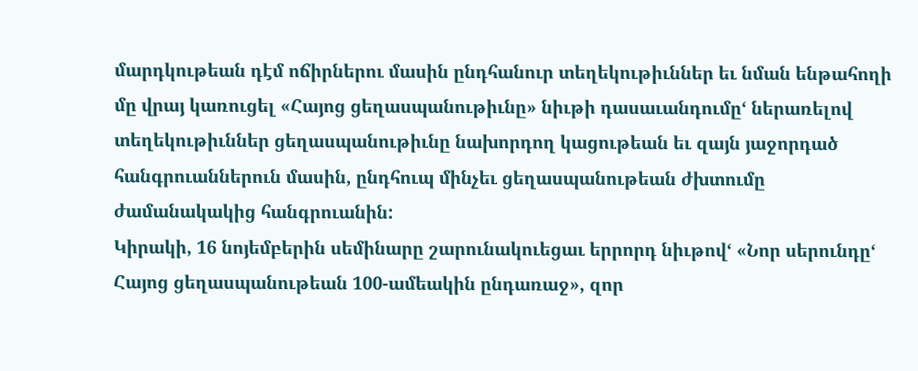մարդկութեան դէմ ոճիրներու մասին ընդհանուր տեղեկութիւններ եւ նման ենթահողի մը վրայ կառուցել «Հայոց ցեղասպանութիւնը» նիւթի դասաւանդումը‘ ներառելով տեղեկութիւններ ցեղասպանութիւնը նախորդող կացութեան եւ զայն յաջորդած հանգրուաններուն մասին, ընդհուպ մինչեւ ցեղասպանութեան ժխտումը ժամանակակից հանգրուանին:
Կիրակի, 16 նոյեմբերին սեմինարը շարունակուեցաւ երրորդ նիւթով‘ «Նոր սերունդը‘ Հայոց ցեղասպանութեան 100-ամեակին ընդառաջ», զոր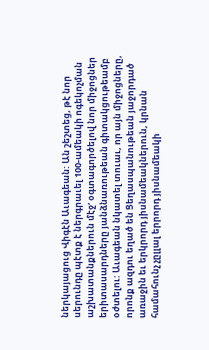ներկայացուց Վիգէն Աւագեան: Ան շեշտեց, թէ նոր սերունդը պէտք է ներգրաւել 100-ամեակի ոգեկոչման աշխատանքներուն մէջ‘ օգտագործելով նոր միջոցներ երիտասարդները յանձնառութեան գիտակցութեամբ օժտելու: Աւագեան նկատել տուաւ, որ այն միջոցները, որոնք ազդու եղած են Ցեղասպանութեան յաջորդած առաջին եւ երկրորդ յիսնամեակներուն, կրնան համահունչ չըլլալ երրորդ յիսնամեակի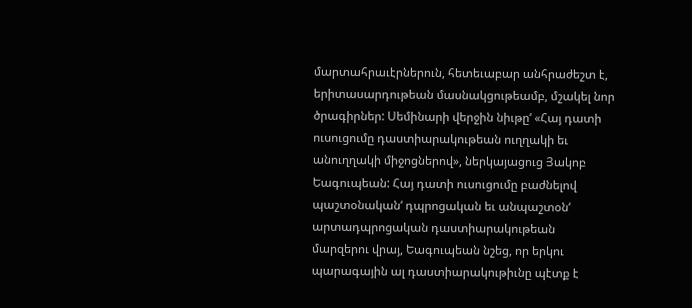մարտահրաւէրներուն, հետեւաբար անհրաժեշտ է, երիտասարդութեան մասնակցութեամբ, մշակել նոր ծրագիրներ: Սեմինարի վերջին նիւթը‘ «Հայ դատի ուսուցումը դաստիարակութեան ուղղակի եւ անուղղակի միջոցներով», ներկայացուց Յակոբ Եագուպեան: Հայ դատի ուսուցումը բաժնելով պաշտօնական‘ դպրոցական եւ անպաշտօն‘ արտադպրոցական դաստիարակութեան մարզերու վրայ, Եագուպեան նշեց, որ երկու պարագային ալ դաստիարակութիւնը պէտք է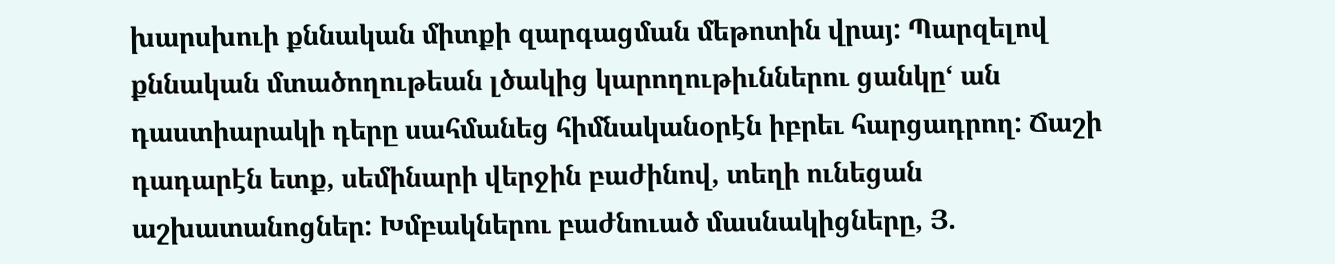խարսխուի քննական միտքի զարգացման մեթոտին վրայ: Պարզելով քննական մտածողութեան լծակից կարողութիւններու ցանկը‘ ան դաստիարակի դերը սահմանեց հիմնականօրէն իբրեւ հարցադրող: Ճաշի դադարէն ետք, սեմինարի վերջին բաժինով, տեղի ունեցան աշխատանոցներ: Խմբակներու բաժնուած մասնակիցները, Յ.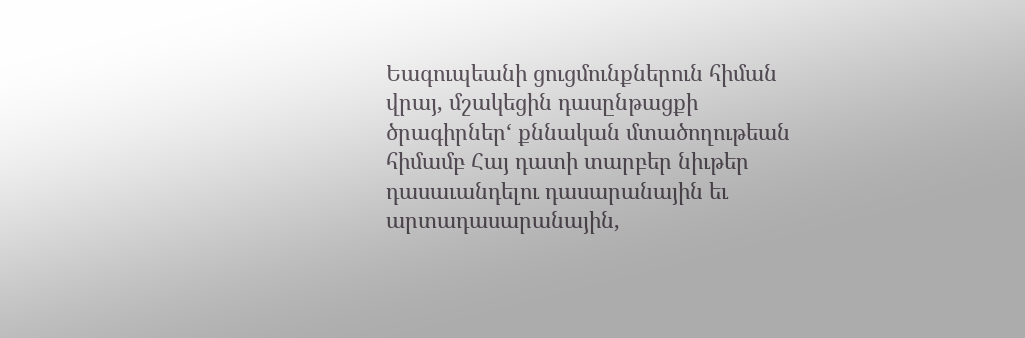Եագուպեանի ցուցմունքներուն հիման վրայ, մշակեցին դասընթացքի ծրագիրներ‘ քննական մտածողութեան հիմամբ Հայ դատի տարբեր նիւթեր դասաւանդելու դասարանային եւ արտադասարանային,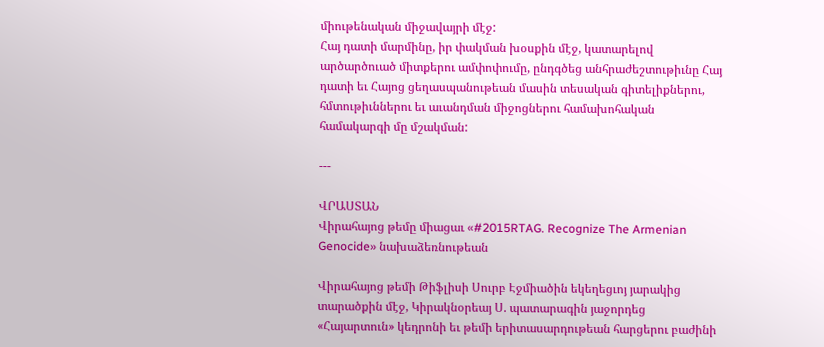միութենական միջավայրի մէջ:
Հայ դատի մարմինը, իր փակման խօսքին մէջ, կատարելով արծարծուած միտքերու ամփոփումը, ընդգծեց անհրաժեշտութիւնը Հայ դատի եւ Հայոց ցեղասպանութեան մասին տեսական գիտելիքներու, հմտութիւններու եւ աւանդման միջոցներու համախոհական համակարգի մը մշակման:

---

ՎՐԱՍՏԱՆ
Վիրահայոց թեմը միացաւ «#2015RTAG. Recognize The Armenian Genocide» նախաձեռնութեան

Վիրահայոց թեմի Թիֆլիսի Սուրբ Էջմիածին եկեղեցւոյ յարակից տարածքին մէջ, Կիրակնօրեայ Ս. պատարագին յաջորդեց «Հայարտուն» կեդրոնի եւ թեմի երիտասարդութեան հարցերու բաժինի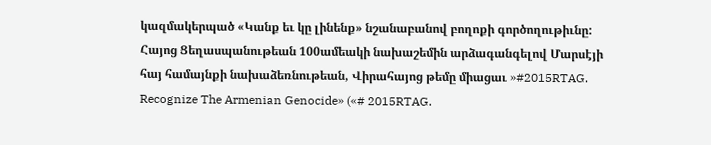կազմակերպած «Կանք եւ կը լինենք» նշանաբանով բողոքի գործողութիւնը: Հայոց Ցեղասպանութեան 100ամեակի նախաշեմին արձագանգելով Մարսէյի հայ համայնքի նախաձեռնութեան, Վիրահայոց թեմը միացաւ »#2015RTAG. Recognize The Armenian Genocide» («# 2015RTAG.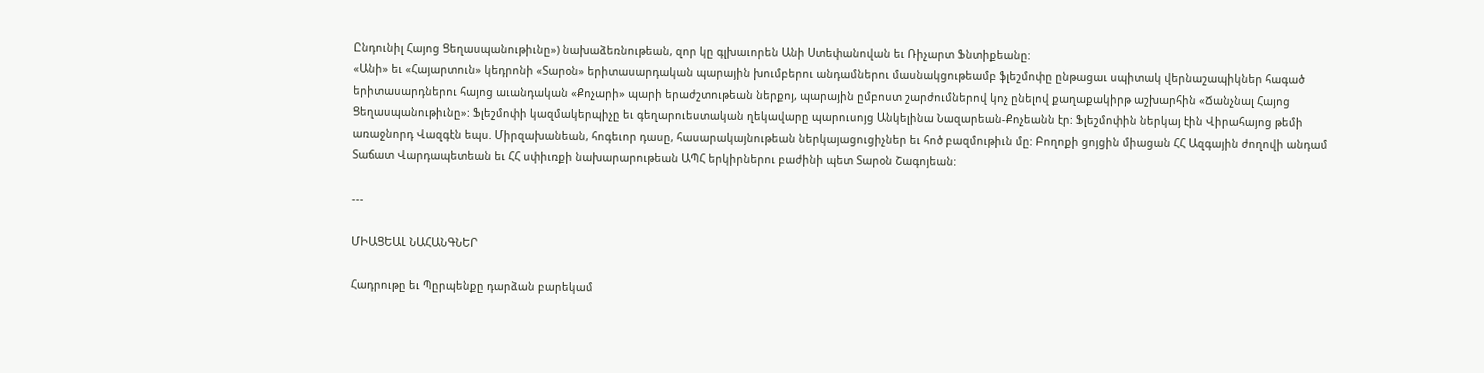Ընդունիլ Հայոց Ցեղասպանութիւնը») նախաձեռնութեան, զոր կը գլխաւորեն Անի Ստեփանովան եւ Ռիչարտ Ֆնտիքեանը:
«Անի» եւ «Հայարտուն» կեդրոնի «Տարօն» երիտասարդական պարային խումբերու անդամներու մասնակցութեամբ ֆլեշմոփը ընթացաւ սպիտակ վերնաշապիկներ հագած երիտասարդներու հայոց աւանդական «Քոչարի» պարի երաժշտութեան ներքոյ, պարային ըմբոստ շարժումներով կոչ ընելով քաղաքակիրթ աշխարհին «Ճանչնալ Հայոց Ցեղասպանութիւնը»: Ֆլեշմոփի կազմակերպիչը եւ գեղարուեստական ղեկավարը պարուսոյց Անկելինա Նազարեան-Քոչեանն էր: Ֆլեշմոփին ներկայ էին Վիրահայոց թեմի առաջնորդ Վազգէն եպս. Միրզախանեան, հոգեւոր դասը, հասարակայնութեան ներկայացուցիչներ եւ հոծ բազմութիւն մը: Բողոքի ցոյցին միացան ՀՀ Ազգային ժողովի անդամ Տաճատ Վարդապետեան եւ ՀՀ սփիւռքի նախարարութեան ԱՊՀ երկիրներու բաժինի պետ Տարօն Շագոյեան:

---

ՄԻԱՑԵԱԼ ՆԱՀԱՆԳՆԵՐ

Հադրութը եւ Պըրպենքը դարձան բարեկամ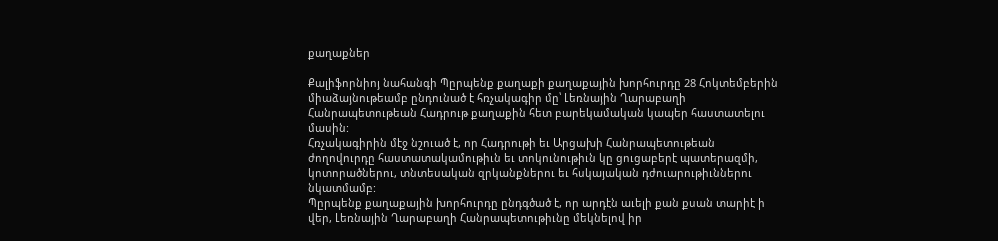քաղաքներ

Քալիֆորնիոյ նահանգի Պըրպենք քաղաքի քաղաքային խորհուրդը 28 Հոկտեմբերին միաձայնութեամբ ընդունած է հռչակագիր մը՝ Լեռնային Ղարաբաղի Հանրապետութեան Հադրութ քաղաքին հետ բարեկամական կապեր հաստատելու մասին:
Հռչակագիրին մէջ նշուած է, որ Հադրութի եւ Արցախի Հանրապետութեան ժողովուրդը հաստատակամութիւն եւ տոկունութիւն կը ցուցաբերէ պատերազմի, կոտորածներու, տնտեսական զրկանքներու եւ հսկայական դժուարութիւններու նկատմամբ:
Պըրպենք քաղաքային խորհուրդը ընդգծած է, որ արդէն աւելի քան քսան տարիէ ի վեր, Լեռնային Ղարաբաղի Հանրապետութիւնը մեկնելով իր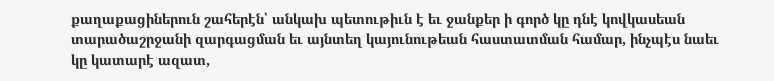քաղաքացիներուն շահերէն՝ անկախ պետութիւն է եւ ջանքեր ի գործ կը դնէ կովկասեան տարածաշրջանի զարգացման եւ այնտեղ կայունութեան հաստատման համար, ինչպէս նաեւ կը կատարէ ազատ,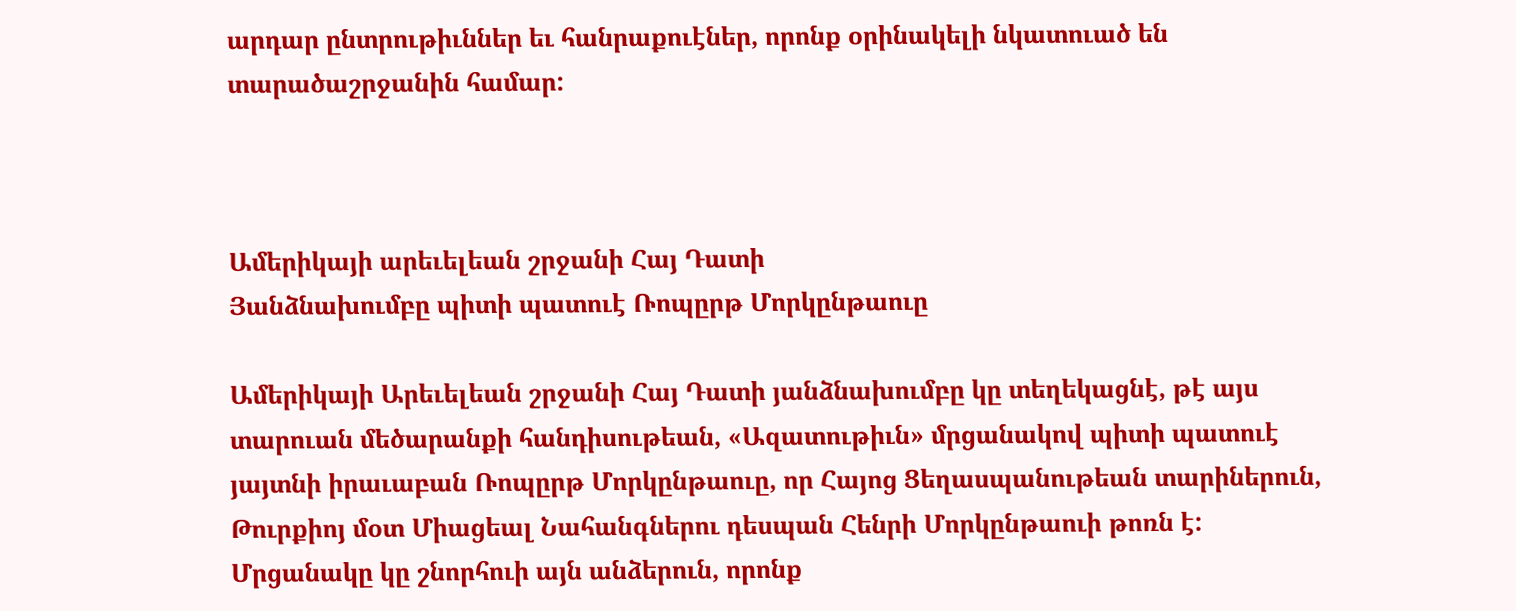արդար ընտրութիւններ եւ հանրաքուէներ, որոնք օրինակելի նկատուած են տարածաշրջանին համար:



Ամերիկայի արեւելեան շրջանի Հայ Դատի
Յանձնախումբը պիտի պատուէ Ռոպըրթ Մորկընթաուը

Ամերիկայի Արեւելեան շրջանի Հայ Դատի յանձնախումբը կը տեղեկացնէ, թէ այս տարուան մեծարանքի հանդիսութեան, «Ազատութիւն» մրցանակով պիտի պատուէ յայտնի իրաւաբան Ռոպըրթ Մորկընթաուը, որ Հայոց Ցեղասպանութեան տարիներուն, Թուրքիոյ մօտ Միացեալ Նահանգներու դեսպան Հենրի Մորկընթաուի թոռն է: Մրցանակը կը շնորհուի այն անձերուն, որոնք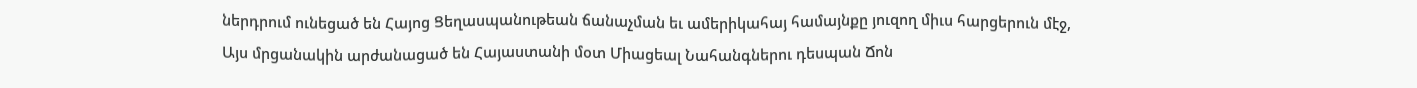ներդրում ունեցած են Հայոց Ցեղասպանութեան ճանաչման եւ ամերիկահայ համայնքը յուզող միւս հարցերուն մէջ,
Այս մրցանակին արժանացած են Հայաստանի մօտ Միացեալ Նահանգներու դեսպան Ճոն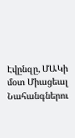Էվընզը, ՄԱԿի մօտ Միացեալ Նահանգներու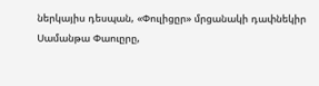ներկայիս դեսպան, «Փուլիցըր» մրցանակի դափնեկիր Սամանթա Փաուըրը,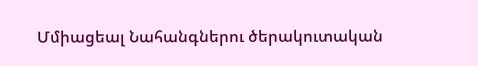Մմիացեալ Նահանգներու ծերակուտական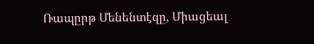Ռապըրթ Մենենտէզը, Միացեալ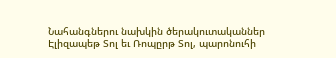Նահանգներու նախկին ծերակուտականներ Էլիզապեթ Տոլ եւ Ռոպըրթ Տոլ, պարոնուհի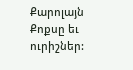Քարոլայն Քոքսը եւ ուրիշներ: